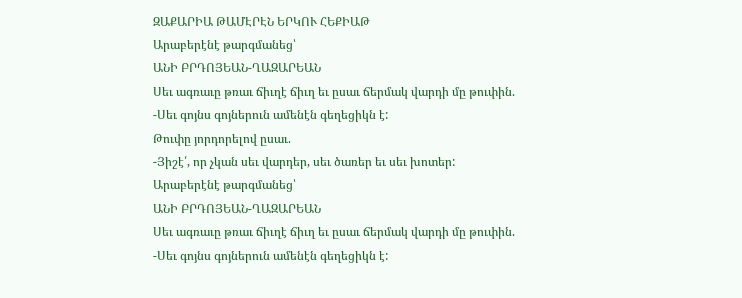ԶԱՔԱՐԻԱ ԹԱՄԷՐԷՆ ԵՐԿՈՒ ՀԵՔԻԱԹ
Արաբերէնէ թարգմանեց՝
ԱՆԻ ԲՐԴՈՅԵԱՆ-ՂԱԶԱՐԵԱՆ
Սեւ ագռաւը թռաւ ճիւղէ ճիւղ եւ ըսաւ ճերմակ վարդի մը թուփին.
-Սեւ գոյնս գոյներուն ամենէն գեղեցիկն է:
Թուփը յորդորելով ըսաւ.
-Յիշէ՛, որ չկան սեւ վարդեր, սեւ ծառեր եւ սեւ խոտեր:
Արաբերէնէ թարգմանեց՝
ԱՆԻ ԲՐԴՈՅԵԱՆ-ՂԱԶԱՐԵԱՆ
Սեւ ագռաւը թռաւ ճիւղէ ճիւղ եւ ըսաւ ճերմակ վարդի մը թուփին.
-Սեւ գոյնս գոյներուն ամենէն գեղեցիկն է: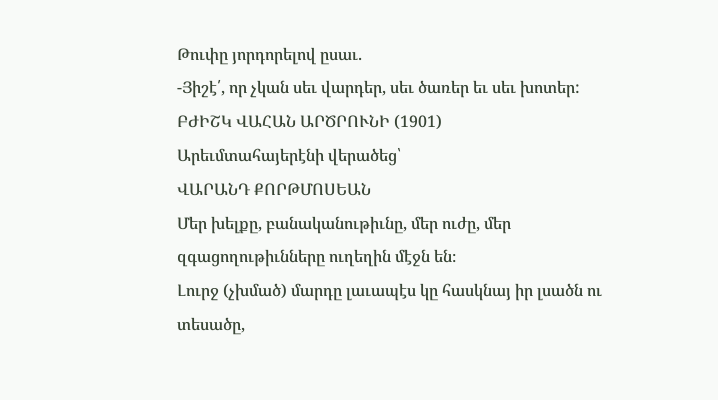Թուփը յորդորելով ըսաւ.
-Յիշէ՛, որ չկան սեւ վարդեր, սեւ ծառեր եւ սեւ խոտեր:
ԲԺԻՇԿ ՎԱՀԱՆ ԱՐԾՐՈՒՆԻ (1901)
Արեւմտահայերէնի վերածեց՝
ՎԱՐԱՆԴ ՔՈՐԹՄՈՍԵԱՆ
Մեր խելքը, բանականութիւնը, մեր ուժը, մեր զգացողութիւնները ուղեղին մէջն են։
Լուրջ (չխմած) մարդը լաւապէս կը հասկնայ իր լսածն ու տեսածը,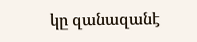կը զանազանէ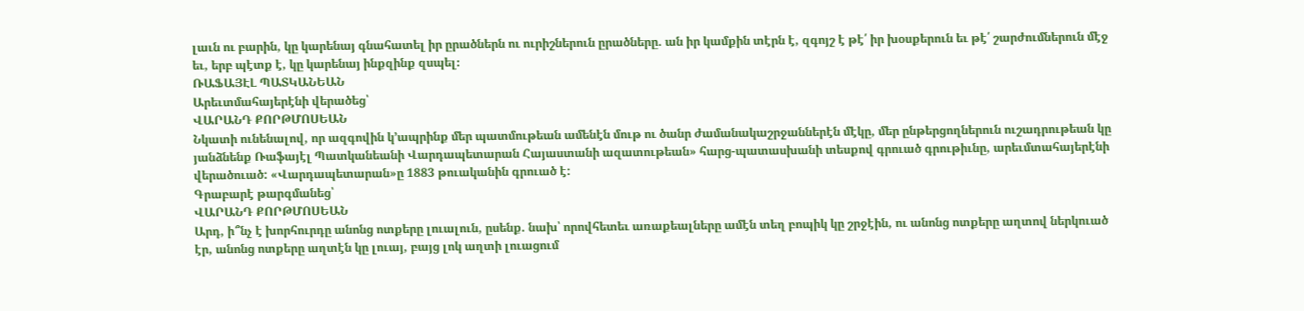լաւն ու բարին, կը կարենայ գնահատել իր ըրածներն ու ուրիշներուն ըրածները. ան իր կամքին տէրն է, զգոյշ է թէ՛ իր խօսքերուն եւ թէ՛ շարժումներուն մէջ եւ, երբ պէտք է, կը կարենայ ինքզինք զսպել։
ՌԱՖԱՅԷԼ ՊԱՏԿԱՆԵԱՆ
Արեւտմահայերէնի վերածեց՝
ՎԱՐԱՆԴ ՔՈՐԹՄՈՍԵԱՆ
Նկատի ունենալով, որ ազգովին կ՚ապրինք մեր պատմութեան ամենէն մութ ու ծանր ժամանակաշրջաններէն մէկը, մեր ընթերցողներուն ուշադրութեան կը յանձնենք Ռաֆայէլ Պատկանեանի Վարդապետարան Հայաստանի ազատութեան» հարց-պատասխանի տեսքով գրուած գրութիւնը, արեւմտահայերէնի վերածուած: «Վարդապետարան»ը 1883 թուականին գրուած է:
Գրաբարէ թարգմանեց՝
ՎԱՐԱՆԴ ՔՈՐԹՄՈՍԵԱՆ
Արդ, ի՞նչ է խորհուրդը անոնց ոտքերը լուալուն, ըսենք. նախ՝ որովհետեւ առաքեալները ամէն տեղ բոպիկ կը շրջէին, ու անոնց ոտքերը աղտով ներկուած էր, անոնց ոտքերը աղտէն կը լուայ, բայց լոկ աղտի լուացում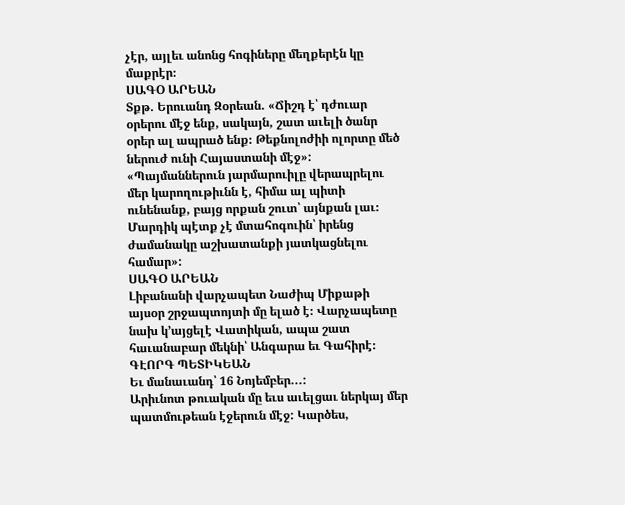չէր, այլեւ անոնց հոգիները մեղքերէն կը մաքրէր։
ՍԱԳՕ ԱՐԵԱՆ
Տքթ. Երուանդ Զօրեան. «Ճիշդ է՝ դժուար օրերու մէջ ենք, սակայն, շատ աւելի ծանր օրեր ալ ապրած ենք։ Թեքնոլոժիի ոլորտը մեծ ներուժ ունի Հայաստանի մէջ»:
«Պայմաններուն յարմարուիլը վերապրելու մեր կարողութիւնն է, հիմա ալ պիտի ունենանք, բայց որքան շուտ՝ այնքան լաւ։ Մարդիկ պէտք չէ մտահոգուին՝ իրենց ժամանակը աշխատանքի յատկացնելու համար»:
ՍԱԳՕ ԱՐԵԱՆ
Լիբանանի վարչապետ Նաժիպ Միքաթի այսօր շրջապտոյտի մը ելած է։ Վարչապետը նախ կ՚այցելէ Վատիկան, ապա շատ հաւանաբար մեկնի՝ Անգարա եւ Գահիրէ։
ԳԷՈՐԳ ՊԵՏԻԿԵԱՆ
Եւ մանաւանդ՝ 16 Նոյեմբեր...:
Արիւնոտ թուական մը եւս աւելցաւ ներկայ մեր պատմութեան էջերուն մէջ: Կարծես,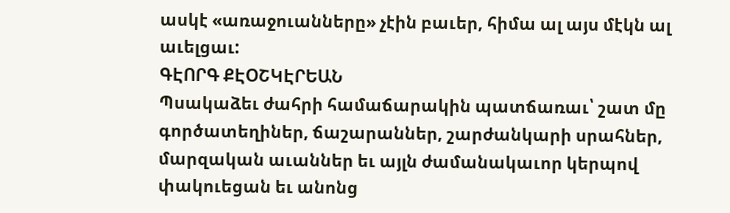ասկէ «առաջուանները» չէին բաւեր, հիմա ալ այս մէկն ալ աւելցաւ:
ԳԷՈՐԳ ՔԷՕՇԿԷՐԵԱՆ
Պսակաձեւ ժահրի համաճարակին պատճառաւ՝ շատ մը գործատեղիներ, ճաշարաններ, շարժանկարի սրահներ, մարզական աւաններ եւ այլն ժամանակաւոր կերպով փակուեցան եւ անոնց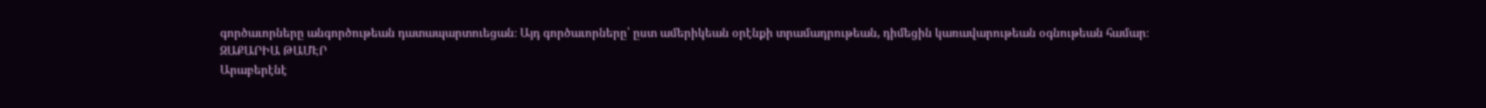գործաւորները անգործութեան դատապարտուեցան։ Այդ գործաւորները՝ ըստ ամերիկեան օրէնքի տրամադրութեան, դիմեցին կառավարութեան օգնութեան համար։
ԶԱՔԱՐԻԱ ԹԱՄԷՐ
Արաբերէնէ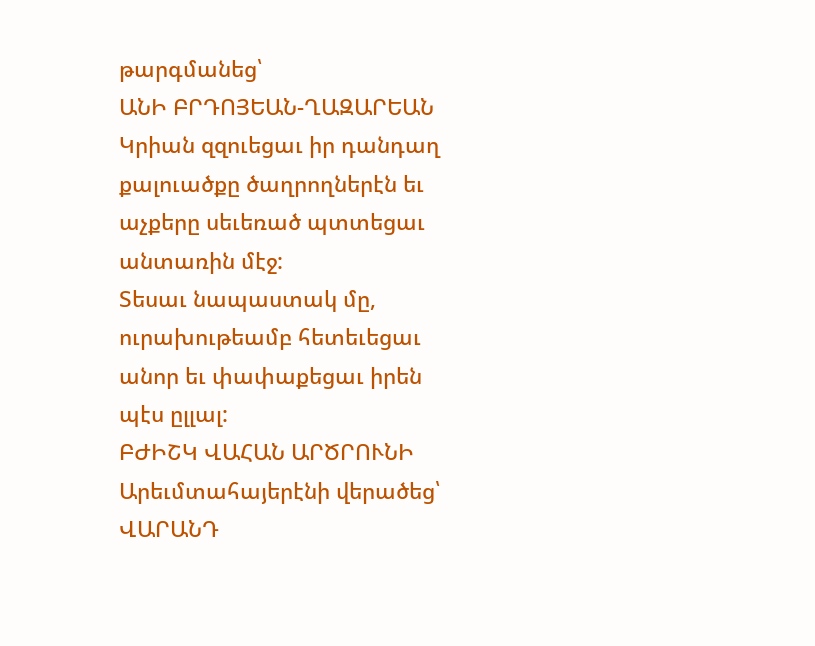թարգմանեց՝
ԱՆԻ ԲՐԴՈՅԵԱՆ-ՂԱԶԱՐԵԱՆ
Կրիան զզուեցաւ իր դանդաղ քալուածքը ծաղրողներէն եւ աչքերը սեւեռած պտտեցաւ անտառին մէջ:
Տեսաւ նապաստակ մը, ուրախութեամբ հետեւեցաւ անոր եւ փափաքեցաւ իրեն պէս ըլլալ:
ԲԺԻՇԿ ՎԱՀԱՆ ԱՐԾՐՈՒՆԻ
Արեւմտահայերէնի վերածեց՝
ՎԱՐԱՆԴ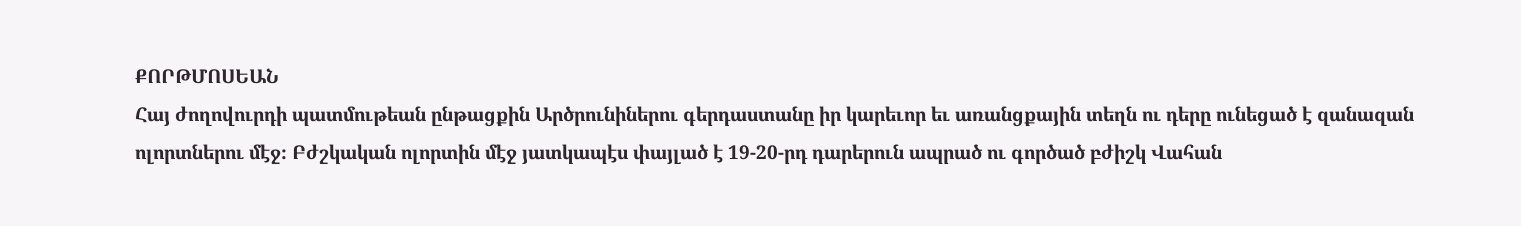ՔՈՐԹՄՈՍԵԱՆ
Հայ ժողովուրդի պատմութեան ընթացքին Արծրունիներու գերդաստանը իր կարեւոր եւ առանցքային տեղն ու դերը ունեցած է զանազան ոլորտներու մէջ։ Բժշկական ոլորտին մէջ յատկապէս փայլած է 19-20-րդ դարերուն ապրած ու գործած բժիշկ Վահան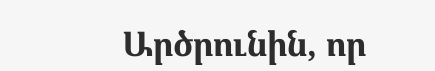Արծրունին, որ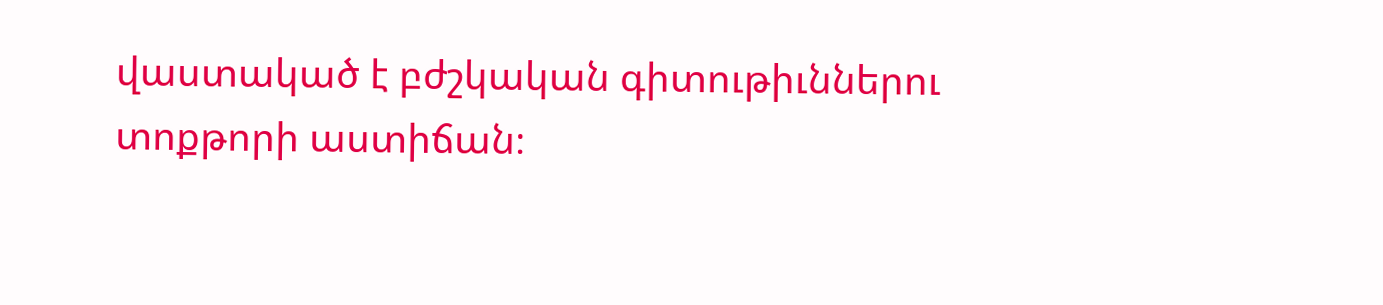վաստակած է բժշկական գիտութիւններու տոքթորի աստիճան։